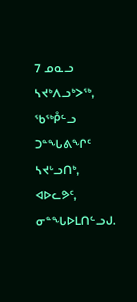7 ᓄᓇᓗ ᓴᔪᒃᐱᓗᒃᐳᖅ, ᖃᖅᑬᓪᓗ ᑐᓐᖓᕕᖏᑦ ᓴᔪᒡᓗᑎᒃ, ᐊᐅᓚᕗᑦ, ᓂᓐᖓᐅᒪᑎᓪᓗᒍ.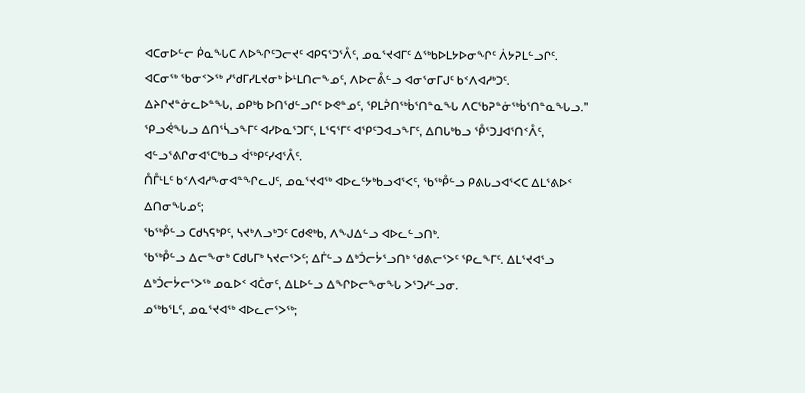ᐊᑕᓂᐅᓪᓕ ᑮᓇᖓᑕ ᐱᐅᖏᑦᑐᓕᔪᑦ ᐊᑭᕋᕐᑐᕐᐰᑦ, ᓄᓇᕐᔪᐊᒥᑦ ᐃᖅᑲᐅᒪᔭᐅᓂᖏᑦ ᐲᔭᕈᒪᓪᓗᒋᑦ.
ᐊᑕᓂᖅ ᖃᓂᑉᐳᖅ ᓯᖁᒥᓯᒪᔪᓂᒃ ᐆᒻᒪᑎᓕᖕᓄᑦ, ᐱᐅᓕᕔᓪᓗ ᐊᓂᕐᓂᒥᒍᑦ ᑲᑉᐱᐊᓱᒃᑐᑦ.
ᐃᔨᒋᔪᓐᓃᓚᐅᓐᖓ, ᓄᑭᒃᑲ ᐅᑎᖁᓪᓗᒋᑦ ᐅᕙᓐᓄᑦ, ᕿᒪᕉᑎᖅᑳᕐᑎᓐᓇᖓ ᐱᑕᖃᕈᓐᓃᖅᑳᕐᑎᓐᓇᖓᓗ.”
ᕿᓗᕚᖓᓗ ᐃᑎᕐᓵᓗᖕᒥᑦ ᐊᓯᐅᓇᕐᑐᒥᑦ, ᒪᕐᕋᕐᒥᑦ ᐊᕿᑦᑐᐊᓗᖕᒥᑦ, ᐃᑎᒐᒃᑲᓗ ᕾᕐᑐᒧᐊᕐᑎᑉᐰᑦ, ᐊᓪᓗᕐᕕᒋᓂᐊᕐᑕᒃᑲᓗ ᐋᖅᑭᑦᓯᐊᕐᐰᑦ.
ᑍᒤᒻᒪᑦ ᑲᑉᐱᐊᓱᖕᓂᐊᓐᖏᓚᒍᑦ, ᓄᓇᕐᔪᐊᖅ ᐊᐅᓚᑦᔭᒃᑲᓗᐊᕐᐸᑦ, ᖃᖅᑬᓪᓗ ᑭᕕᒐᓗᐊᕐᐸᑕ ᐃᒪᕐᕕᐅᑉ ᐃᑎᓂᖓᓄᑦ;
ᖃᖅᑬᓪᓗ ᑕᑯᓴᕋᒃᑭᑦ, ᓴᔪᒃᐱᓗᒃᑐᑦ ᑕᑯᕙᒃᑲ, ᐱᖑᐃᓪᓗ ᐊᐅᓚᓪᓗᑎᒃ.
ᖃᖅᑬᓪᓗ ᐃᓕᖕᓂᒃ ᑕᑯᒐᒥᒃ ᓴᔪᓕᕐᐳᑦ; ᐃᒦᓪᓗ ᐃᒃᑑᓕᔮᕐᓗᑎᒃ ᖁᕕᓕᕐᐳᑦ ᕿᓚᖕᒥᑦ. ᐃᒪᕐᔪᐊᕐᓗ ᐃᒃᑑᓕᔮᓕᕐᐳᖅ ᓄᓇᐅᑉ ᐊᑖᓂᑦ, ᐃᒪᐅᓪᓗ ᐃᖏᐅᓕᖕᓂᖓ ᐳᕐᑐᓯᓪᓗᓂ.
ᓄᖅᑲᕐᒪᑦ, ᓄᓇᕐᔪᐊᖅ ᐊᐅᓚᓕᕐᐳᖅ;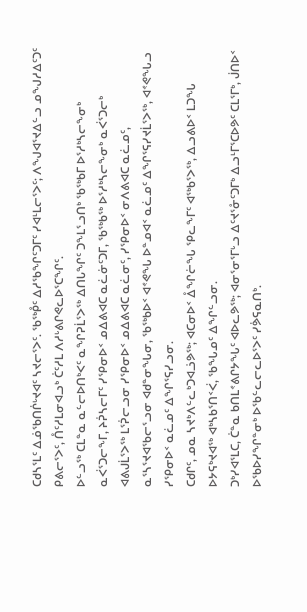ᑕᑯᓴᕐᒪᑦ ᐃᓅᖃᑎᒌᒡᔪᐊᑦ ᓴᔪᓕᕐᐳᑦ. ᖃᖅᑬᑦ ᐃᓱᖃᖏᑦᑐᒥᑦ ᓯᐊᒻᒪᓕᕐᐳᑦ; ᐱᖑᐊᕐᔪᐃᓪᓗ ᓄᖑᓱᐃᑦᑐᑦ ᑭᕕᓕᕐᐳᑦ, ᑍᑦᓱᒪᓂᐊᓗᒃ ᑖᑦᓱᒪ ᐱᓱᒡᕕᒋᕙᓚᐅᕐᑕᖏᑦ.
ᐅᓪᓗᖅ ᑕᒪᓐᓇ ᓇᓪᓕᐅᑎᒃᐸᑦ ᓇᖏᕈᒫᕐᐳᖅ ᐃᑎᒐᖏᑦ ᑐᖕᒪᕐᓗᑎᒃ ᖃᖅᑲᒥ ᐅᕐᓱᒃᓴᓕᖕᓂᒃ ᓇᐹᕐᑐᓕᖕᒥ, ᔨᕉᓴᓕᒥᑦ ᓯᕿᓂᐅᑉ ᓄᐃᕕᐊᑕ ᓇᓛᓃᑦᑐᒥ, ᖃᖅᑲᖅ ᐅᕐᓱᒃᓴᓕᖕᓂᒃ ᓇᐹᕐᑐᓕᒃ ᐊᕕᒍᒫᕐᐳᖅ ᒪᕐᕉᓕᓗᓂ ᓯᕿᓂᐅᑉ ᓄᐃᕕᐊᑕ ᓇᓛᓂᑦ, ᓯᕿᓂᐅᑉ ᓂᐱᕕᐊᑕ ᓇᓛᓄᑦ, ᓇᕐᓴᕐᔪᐊᖃᓕᕐᓗᓂ ᐊᑯᓐᓂᖓᓂ, ᖃᖅᑲᐅᑉ ᐊᕝᕙᖓ ᐅᓐᓄᐊᑉ ᓇᓛᓄᑦ ᐃᖏᕐᕋᓯᔪᒫᕐᐳᖅ, ᐊᕝᕙᖓᓗ ᓯᕿᓂᐅᑉ ᓇᓛᓄᑦ ᐃᖏᕐᕋᓯᓗᓂ.
ᑕᑯᒋᑦ, ᓄᓇ ᓴᔪᒃᐱᓪᓚᒃᑐᐊᓘᕗᖅ; ᐊᑕᓂᐅᑉ ᐂᖏᓖᖓ ᕿᓚᖕᒥᑦ ᐊᖅᑲᕐᐳᖅ, ᐃᓗᕕᐅᑉ ᒪᑐᖓ ᐅᔭᕋᒃᔪᐊᖅ ᐊᒃᓴᑲᕐᑎᑉᐹ, ᖃᖓᓄᑦ ᐃᖏᓪᓗᓂ.
ᑐᒃᓯᐊᕐᒪᑕ, ᑖᓐᓇ ᑲᑎᒪᕝᕕᒋᔭᖓᑦ ᐊᐅᓚᕗᖅ; ᐊᓂᕐᓂᕐᒥᒡᓗ ᐃᑦᔪᕐᓁᑦᑐᒥᒃ ᐃᓗᒻᒥᕐᑕᐅᕗᑦ ᑕᒪᕐᒥᒃ, ᒎᑎᐅᑉ ᐅᖃᐅᓯᖏᓐᓂᒃ ᐅᖃᓪᓚᓕᓚᐅᕐᐳᑦ ᓯᕘᕋᓇᑎᒃ.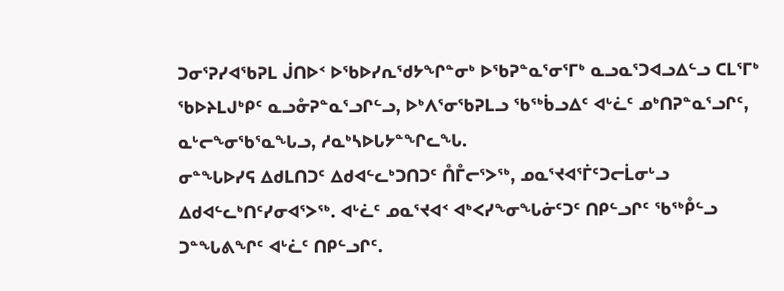ᑐᓂᕐᕈᓯᐊᖃᕈᒪ ᒎᑎᐅᑉ ᐅᖃᐅᓯᕆᖁᔭᖏᓐᓂᒃ ᐅᖃᕈᓐᓇᕐᓂᕐᒥᒃ ᓇᓗᓇᕐᑐᐊᓗᐃᓪᓗ ᑕᒪᕐᒥᒃ ᖃᐅᔨᒪᒍᒃᑭᑦ ᓇᓗᓁᕈᓐᓇᕐᓗᒋᓪᓗ, ᐅᒃᐱᕐᓂᖃᕈᒪᓗ ᖃᖅᑳᓗᐃᑦ ᐊᒡᓛᑦ ᓄᒃᑎᕈᓐᓇᕐᓗᒋᑦ, ᓇᒡᓕᖕᓂᖃᕐᓇᖓᓗ, ᓱᓇᒃᓴᐅᒐᔭᓐᖏᓚᖓ.
ᓂᓐᖓᐅᓯᕋ ᐃᑯᒪᑎᑐᑦ ᐃᑯᐊᓪᓚᒃᑐᑎᑐᑦ ᑍᒤᓕᕐᐳᖅ, ᓄᓇᕐᔪᐊᕐᒦᑦᑐᓕᒫᓂᒡᓗ ᐃᑯᐊᓪᓚᒃᑎᑦᓯᓂᐊᕐᐳᖅ. ᐊᒡᓛᑦ ᓄᓇᕐᔪᐊᑉ ᐊᒃᐸᓯᖕᓂᖓᓃᑦᑐᑦ ᑎᑭᓪᓗᒋᑦ ᖃᖅᑬᓪᓗ ᑐᓐᖓᕕᖏᑦ ᐊᒡᓛᑦ ᑎᑭᓪᓗᒋᑦ.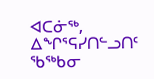ᐊᑕᓃᖅ, ᐃᖏᕐᕋᓯᑎᓪᓗᑎᑦ ᖃᖅᑲᓂ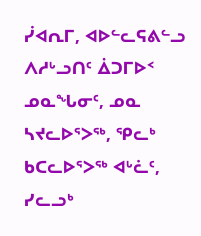ᓰᐊᕆᒥ, ᐊᐅᓪᓚᕋᕕᓪᓗ ᐱᓱᒡᓗᑎᑦ ᐄᑐᒥᐅᑉ ᓄᓇᖓᓂᑦ, ᓄᓇ ᓴᔪᓚᐅᕐᐳᖅ, ᕿᓚᒃ ᑲᑕᓚᐅᕐᐳᖅ ᐊᒡᓛᑦ, ᓯᓚᓗᒃ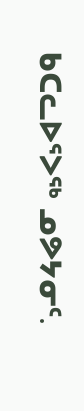ᑲᑕᓚᐅᕐᐳᖅ ᓄᕗᔭᓂᑦ.